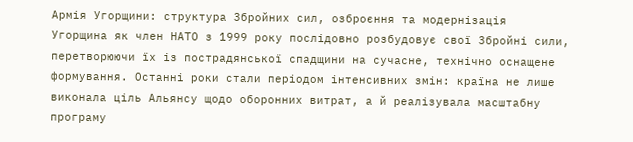Армія Угорщини: структура Збройних сил, озброєння та модернізація
Угорщина як член НАТО з 1999 року послідовно розбудовує свої Збройні сили, перетворюючи їх із пострадянської спадщини на сучасне, технічно оснащене формування. Останні роки стали періодом інтенсивних змін: країна не лише виконала ціль Альянсу щодо оборонних витрат, а й реалізувала масштабну програму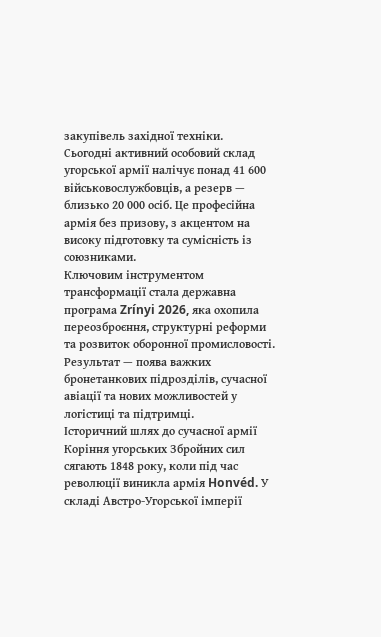закупівель західної техніки.
Сьогодні активний особовий склад угорської армії налічує понад 41 600 військовослужбовців, а резерв — близько 20 000 осіб. Це професійна армія без призову, з акцентом на високу підготовку та сумісність із союзниками.
Ключовим інструментом трансформації стала державна програма Zrínyi 2026, яка охопила переозброєння, структурні реформи та розвиток оборонної промисловості. Результат — поява важких бронетанкових підрозділів, сучасної авіації та нових можливостей у логістиці та підтримці.
Історичний шлях до сучасної армії
Коріння угорських Збройних сил сягають 1848 року, коли під час революції виникла армія Honvéd. У складі Австро-Угорської імперії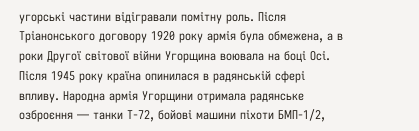угорські частини відігравали помітну роль. Після Тріанонського договору 1920 року армія була обмежена, а в роки Другої світової війни Угорщина воювала на боці Осі.
Після 1945 року країна опинилася в радянській сфері впливу. Народна армія Угорщини отримала радянське озброєння — танки Т-72, бойові машини піхоти БМП-1/2,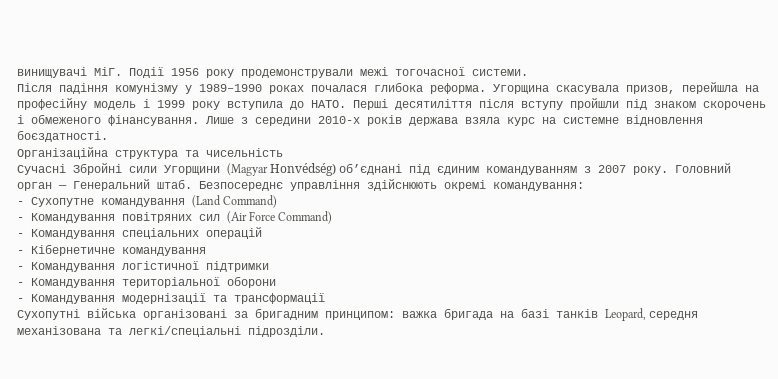винищувачі МіГ. Події 1956 року продемонстрували межі тогочасної системи.
Після падіння комунізму у 1989–1990 роках почалася глибока реформа. Угорщина скасувала призов, перейшла на професійну модель і 1999 року вступила до НАТО. Перші десятиліття після вступу пройшли під знаком скорочень і обмеженого фінансування. Лише з середини 2010-х років держава взяла курс на системне відновлення боєздатності.
Організаційна структура та чисельність
Сучасні Збройні сили Угорщини (Magyar Honvédség) об’єднані під єдиним командуванням з 2007 року. Головний орган — Генеральний штаб. Безпосереднє управління здійснюють окремі командування:
- Сухопутне командування (Land Command)
- Командування повітряних сил (Air Force Command)
- Командування спеціальних операцій
- Кібернетичне командування
- Командування логістичної підтримки
- Командування територіальної оборони
- Командування модернізації та трансформації
Сухопутні війська організовані за бригадним принципом: важка бригада на базі танків Leopard, середня механізована та легкі/спеціальні підрозділи.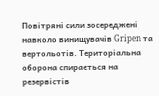Повітряні сили зосереджені навколо винищувачів Gripen та вертольотів. Територіальна оборона спирається на резервістів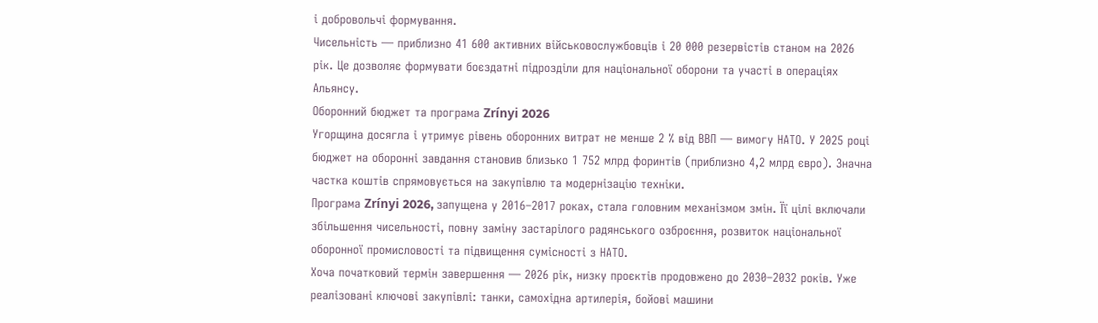і добровольчі формування.
Чисельність — приблизно 41 600 активних військовослужбовців і 20 000 резервістів станом на 2026 рік. Це дозволяє формувати боєздатні підрозділи для національної оборони та участі в операціях Альянсу.
Оборонний бюджет та програма Zrínyi 2026
Угорщина досягла і утримує рівень оборонних витрат не менше 2 % від ВВП — вимогу НАТО. У 2025 році бюджет на оборонні завдання становив близько 1 752 млрд форинтів (приблизно 4,2 млрд євро). Значна частка коштів спрямовується на закупівлю та модернізацію техніки.
Програма Zrínyi 2026, запущена у 2016–2017 роках, стала головним механізмом змін. Її цілі включали збільшення чисельності, повну заміну застарілого радянського озброєння, розвиток національної оборонної промисловості та підвищення сумісності з НАТО.
Хоча початковий термін завершення — 2026 рік, низку проєктів продовжено до 2030–2032 років. Уже реалізовані ключові закупівлі: танки, самохідна артилерія, бойові машини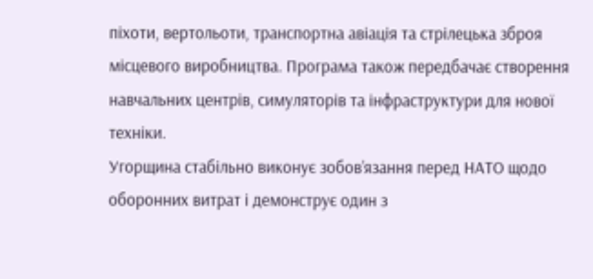піхоти, вертольоти, транспортна авіація та стрілецька зброя місцевого виробництва. Програма також передбачає створення навчальних центрів, симуляторів та інфраструктури для нової техніки.
Угорщина стабільно виконує зобов’язання перед НАТО щодо оборонних витрат і демонструє один з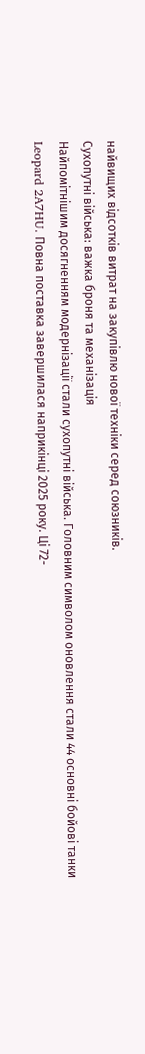найвищих відсотків витрат на закупівлю нової техніки серед союзників.
Сухопутні війська: важка броня та механізація
Найпомітнішим досягненням модернізації стали сухопутні війська. Головним символом оновлення стали 44 основні бойові танки Leopard 2A7HU. Повна поставка завершилася наприкінці 2025 року. Ці 72-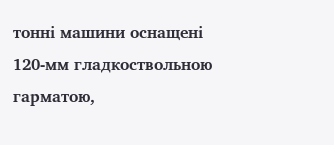тонні машини оснащені 120-мм гладкоствольною гарматою,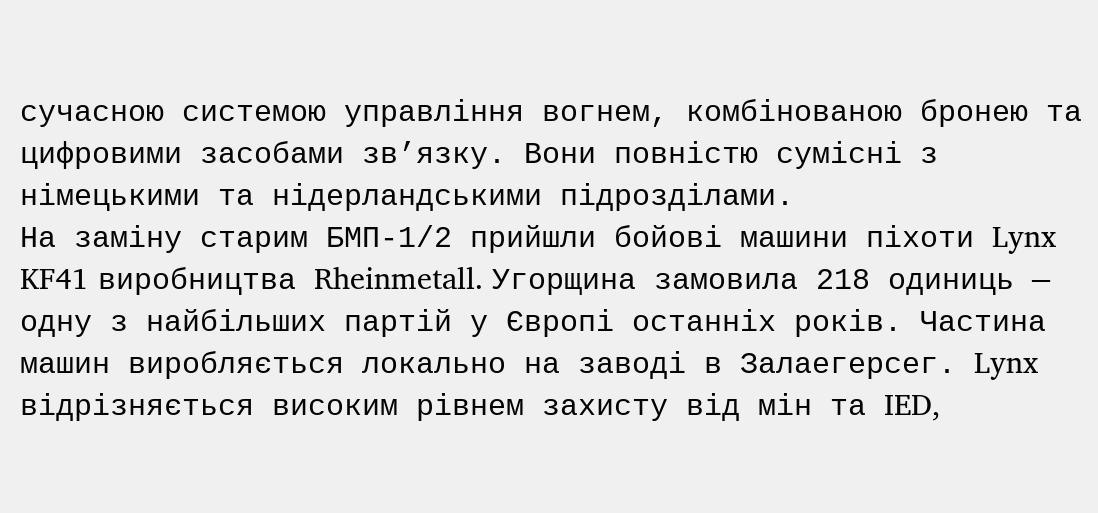сучасною системою управління вогнем, комбінованою бронею та цифровими засобами зв’язку. Вони повністю сумісні з німецькими та нідерландськими підрозділами.
На заміну старим БМП-1/2 прийшли бойові машини піхоти Lynx KF41 виробництва Rheinmetall. Угорщина замовила 218 одиниць — одну з найбільших партій у Європі останніх років. Частина машин виробляється локально на заводі в Залаегерсег. Lynx відрізняється високим рівнем захисту від мін та IED,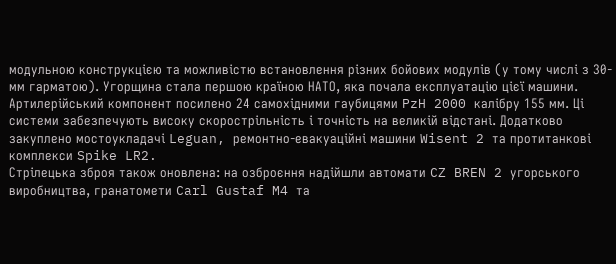модульною конструкцією та можливістю встановлення різних бойових модулів (у тому числі з 30-мм гарматою). Угорщина стала першою країною НАТО, яка почала експлуатацію цієї машини.
Артилерійський компонент посилено 24 самохідними гаубицями PzH 2000 калібру 155 мм. Ці системи забезпечують високу скорострільність і точність на великій відстані. Додатково закуплено мостоукладачі Leguan, ремонтно-евакуаційні машини Wisent 2 та протитанкові комплекси Spike LR2.
Стрілецька зброя також оновлена: на озброєння надійшли автомати CZ BREN 2 угорського виробництва, гранатомети Carl Gustaf M4 та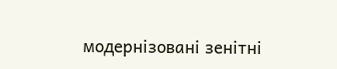модернізовані зенітні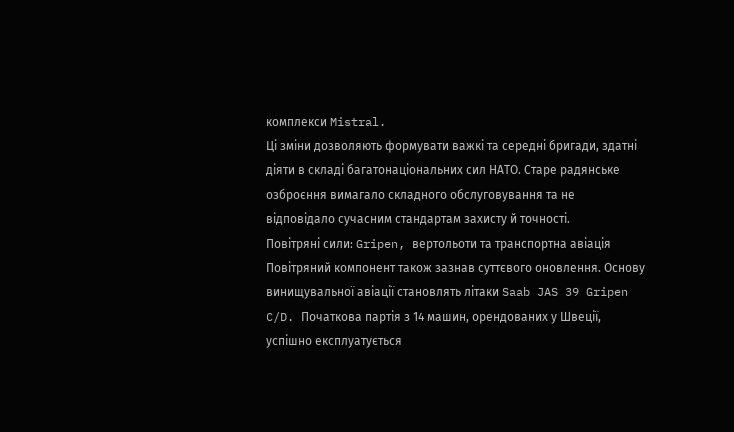комплекси Mistral.
Ці зміни дозволяють формувати важкі та середні бригади, здатні діяти в складі багатонаціональних сил НАТО. Старе радянське озброєння вимагало складного обслуговування та не відповідало сучасним стандартам захисту й точності.
Повітряні сили: Gripen, вертольоти та транспортна авіація
Повітряний компонент також зазнав суттєвого оновлення. Основу винищувальної авіації становлять літаки Saab JAS 39 Gripen C/D. Початкова партія з 14 машин, орендованих у Швеції, успішно експлуатується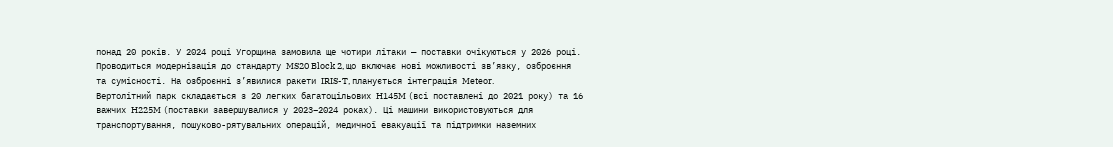понад 20 років. У 2024 році Угорщина замовила ще чотири літаки — поставки очікуються у 2026 році. Проводиться модернізація до стандарту MS20 Block 2, що включає нові можливості зв’язку, озброєння та сумісності. На озброєнні з’явилися ракети IRIS-T, планується інтеграція Meteor.
Вертолітний парк складається з 20 легких багатоцільових H145M (всі поставлені до 2021 року) та 16 важчих H225M (поставки завершувалися у 2023–2024 роках). Ці машини використовуються для транспортування, пошуково-рятувальних операцій, медичної евакуації та підтримки наземних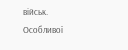військ.
Особливої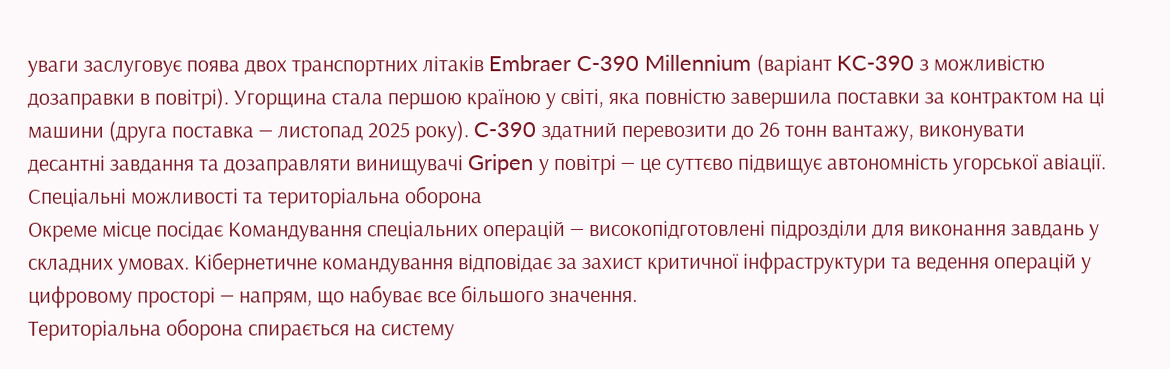уваги заслуговує поява двох транспортних літаків Embraer C-390 Millennium (варіант KC-390 з можливістю дозаправки в повітрі). Угорщина стала першою країною у світі, яка повністю завершила поставки за контрактом на ці машини (друга поставка — листопад 2025 року). C-390 здатний перевозити до 26 тонн вантажу, виконувати десантні завдання та дозаправляти винищувачі Gripen у повітрі — це суттєво підвищує автономність угорської авіації.
Спеціальні можливості та територіальна оборона
Окреме місце посідає Командування спеціальних операцій — високопідготовлені підрозділи для виконання завдань у складних умовах. Кібернетичне командування відповідає за захист критичної інфраструктури та ведення операцій у цифровому просторі — напрям, що набуває все більшого значення.
Територіальна оборона спирається на систему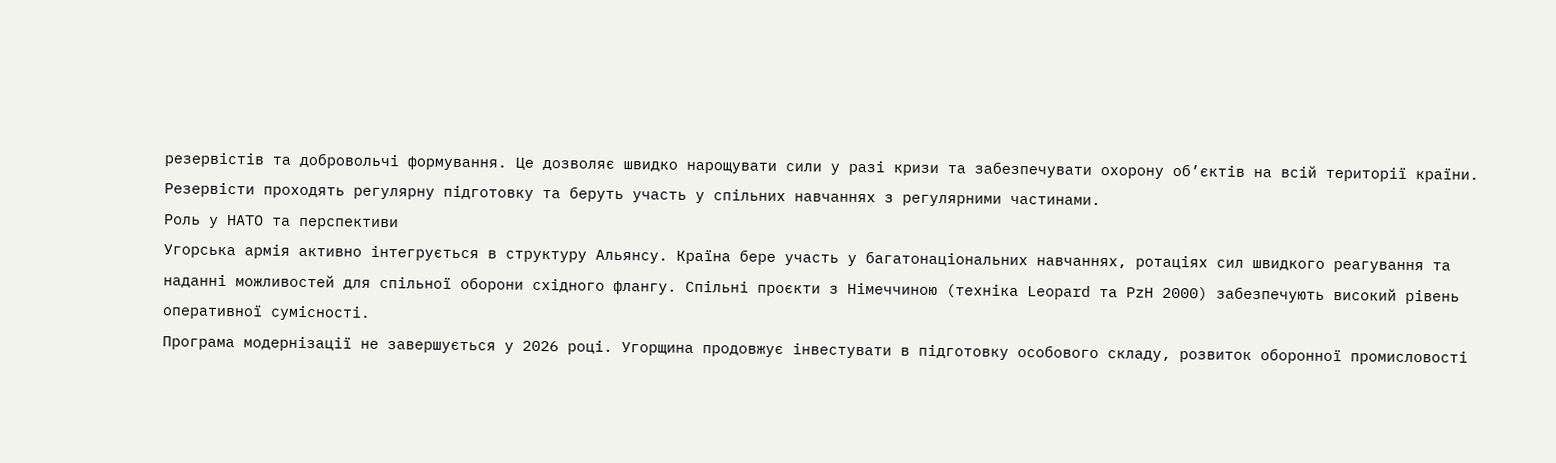резервістів та добровольчі формування. Це дозволяє швидко нарощувати сили у разі кризи та забезпечувати охорону об’єктів на всій території країни. Резервісти проходять регулярну підготовку та беруть участь у спільних навчаннях з регулярними частинами.
Роль у НАТО та перспективи
Угорська армія активно інтегрується в структуру Альянсу. Країна бере участь у багатонаціональних навчаннях, ротаціях сил швидкого реагування та наданні можливостей для спільної оборони східного флангу. Спільні проєкти з Німеччиною (техніка Leopard та PzH 2000) забезпечують високий рівень оперативної сумісності.
Програма модернізації не завершується у 2026 році. Угорщина продовжує інвестувати в підготовку особового складу, розвиток оборонної промисловості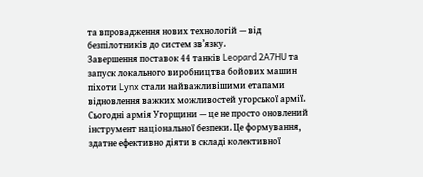та впровадження нових технологій — від безпілотників до систем зв’язку.
Завершення поставок 44 танків Leopard 2A7HU та запуск локального виробництва бойових машин піхоти Lynx стали найважливішими етапами відновлення важких можливостей угорської армії.
Сьогодні армія Угорщини — це не просто оновлений інструмент національної безпеки. Це формування, здатне ефективно діяти в складі колективної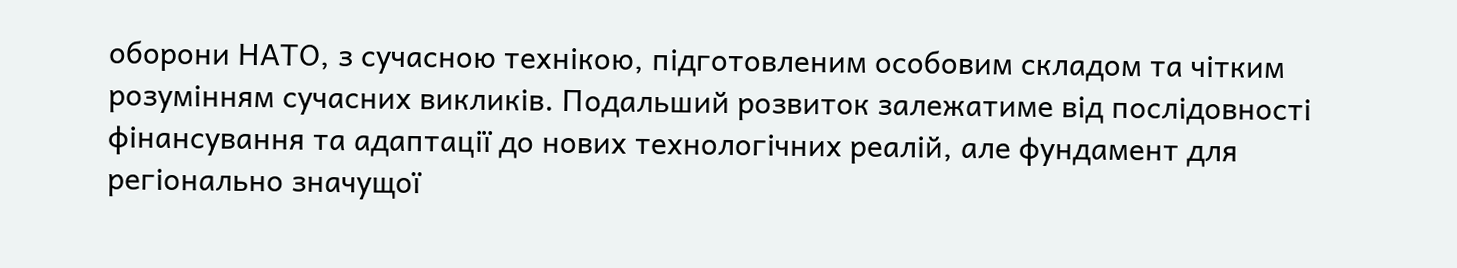оборони НАТО, з сучасною технікою, підготовленим особовим складом та чітким розумінням сучасних викликів. Подальший розвиток залежатиме від послідовності фінансування та адаптації до нових технологічних реалій, але фундамент для регіонально значущої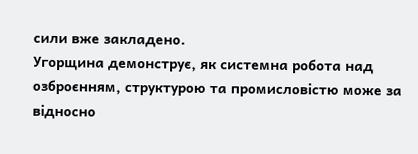сили вже закладено.
Угорщина демонструє, як системна робота над озброєнням, структурою та промисловістю може за відносно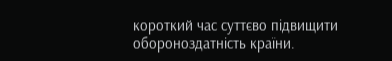короткий час суттєво підвищити обороноздатність країни.